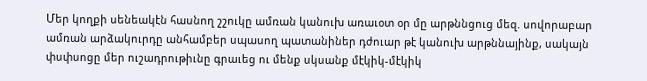Մեր կողքի սենեակէն հասնող շշուկը ամռան կանուխ առաւօտ օր մը արթննցուց մեզ. սովորաբար ամռան արձակուրդը անհամբեր սպասող պատանիներ դժուար թէ կանուխ արթննայինք, սակայն փսփսոցը մեր ուշադրութիւնը գրաւեց ու մենք սկսանք մէկիկ-մէկիկ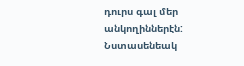դուրս գալ մեր անկողիններէն: Նստասենեակ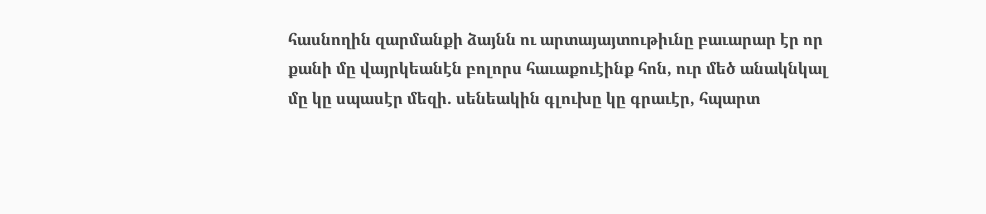հասնողին զարմանքի ձայնն ու արտայայտութիւնը բաւարար էր որ քանի մը վայրկեանէն բոլորս հաւաքուէինք հոն, ուր մեծ անակնկալ մը կը սպասէր մեզի. սենեակին գլուխը կը գրաւէր, հպարտ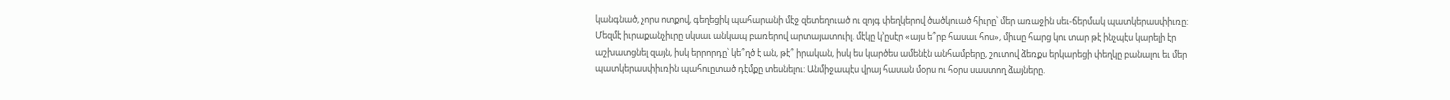կանգնած, չորս ոտքով, գեղեցիկ պահարանի մէջ զետեղուած ու զոյգ փեղկերով ծածկուած հիւրը՝ մեր առաջին սեւ-ճերմակ պատկերասփիւռը: Մեզմէ իւրաքանչիւրը սկսաւ անկապ բառերով արտայատուիլ. մէկը կ’ըսէր «այս ե՞րբ հասաւ հոս», միւսը հարց կու տար թէ ինչպէս կարելի էր աշխատցնել զայն, իսկ երրորդը՝ կե՞ղծ է ան, թէ՞ իրական, իսկ ես կարծես ամենէն անհամբերը, շուտով ձեռքս երկարեցի փեղկը բանալու եւ մեր պատկերասփիւռին պահուըտած դէմքը տեսնելու: Անմիջապէս վրայ հասան մօրս ու հօրս սաստող ձայները.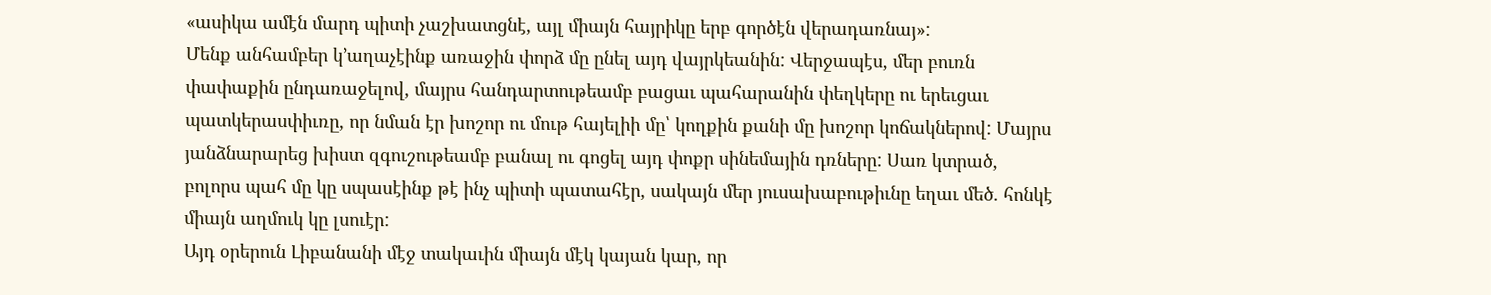«ասիկա ամէն մարդ պիտի չաշխատցնէ, այլ միայն հայրիկը երբ գործէն վերադառնայ»:
Մենք անհամբեր կ’աղաչէինք առաջին փորձ մը ընել այդ վայրկեանին: Վերջապէս, մեր բուռն փափաքին ընդառաջելով, մայրս հանդարտութեամբ բացաւ պահարանին փեղկերը ու երեւցաւ պատկերասփիւռը, որ նման էր խոշոր ու մութ հայելիի մը՝ կողքին քանի մը խոշոր կոճակներով: Մայրս յանձնարարեց խիստ զգուշութեամբ բանալ ու գոցել այդ փոքր սինեմային դռները: Սառ կտրած, բոլորս պահ մը կը սպասէինք թէ ինչ պիտի պատահէր, սակայն մեր յուսախաբութիւնը եղաւ մեծ. հոնկէ միայն աղմուկ կը լսուէր:
Այդ օրերուն Լիբանանի մէջ տակաւին միայն մէկ կայան կար, որ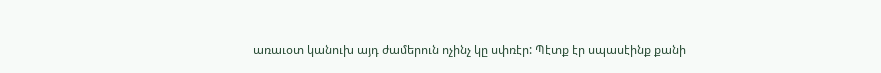առաւօտ կանուխ այդ ժամերուն ոչինչ կը սփռէր: Պէտք էր սպասէինք քանի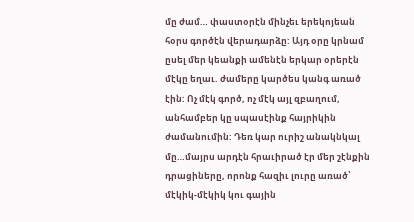մը ժամ… փաստօրէն մինչեւ երեկոյեան հօրս գործէն վերադարձը: Այդ օրը կրնամ ըսել մեր կեանքի ամենէն երկար օրերէն մէկը եղաւ. ժամերը կարծես կանգ առած էին: Ոչ մէկ գործ, ոչ մէկ այլ զբաղում, անհամբեր կը սպասէինք հայրիկին ժամանումին: Դեռ կար ուրիշ անակնկալ մը…մայրս արդէն հրաւիրած էր մեր շէնքին դրացիները, որոնք հազիւ լուրը առած՝ մէկիկ-մէկիկ կու գային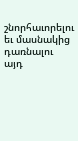շնորհաւորելու եւ մասնակից դառնալու այդ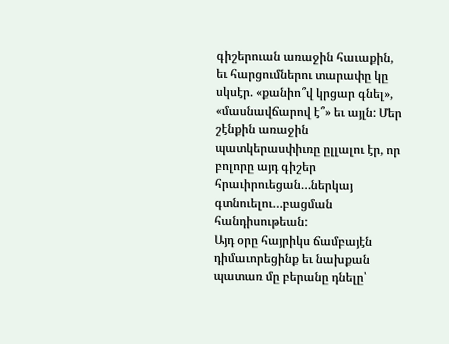գիշերուան առաջին հաւաքին, եւ հարցումներու տարափը կը սկսէր. «քանիո՞վ կրցար գնել», «մասնավճարով է՞» եւ այլն: Մեր շէնքին առաջին պատկերասփիւռը ըլլալու էր, որ բոլորը այդ գիշեր հրաւիրուեցան…ներկայ գտնուելու…բացման հանդիսութեան:
Այդ օրը հայրիկս ճամբայէն դիմաւորեցինք եւ նախքան պատառ մը բերանը դնելը՝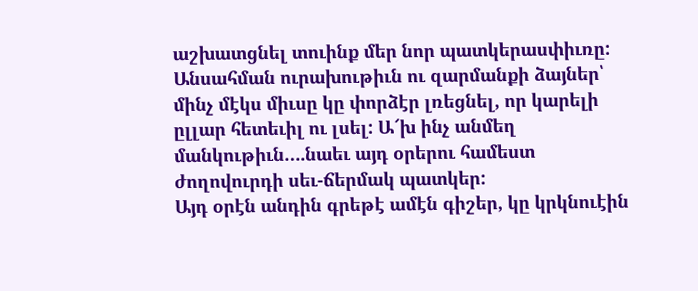աշխատցնել տուինք մեր նոր պատկերասփիւռը: Անսահման ուրախութիւն ու զարմանքի ձայներ՝ մինչ մէկս միւսը կը փորձէր լռեցնել, որ կարելի ըլլար հետեւիլ ու լսել: Ա՜խ ինչ անմեղ մանկութիւն….նաեւ այդ օրերու համեստ ժողովուրդի սեւ-ճերմակ պատկեր:
Այդ օրէն անդին գրեթէ ամէն գիշեր, կը կրկնուէին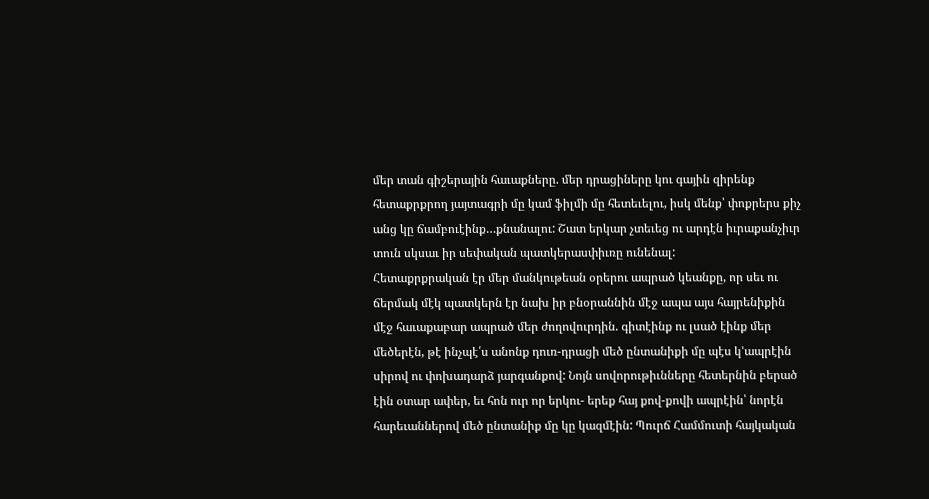մեր տան գիշերային հաւաքները. մեր դրացիները կու գային զիրենք հետաքրքրող յայտագրի մը կամ ֆիլմի մը հետեւելու, իսկ մենք՝ փոքրերս քիչ անց կը ճամբուէինք…քնանալու: Շատ երկար չտեւեց ու արդէն իւրաքանչիւր տուն սկսաւ իր սեփական պատկերասփիւռը ունենալ:
Հետաքրքրական էր մեր մանկութեան օրերու ապրած կեանքը, որ սեւ ու ճերմակ մէկ պատկերն էր նախ իր բնօրաննին մէջ ապա այս հայրենիքին մէջ հաւաքաբար ապրած մեր ժողովուրդին. գիտէինք ու լսած էինք մեր մեծերէն, թէ ինչպէ՛ս անոնք դուռ-դրացի մեծ ընտանիքի մը պէս կ’ապրէին սիրով ու փոխադարձ յարգանքով: Նոյն սովորութիւնները հետերնին բերած էին օտար ափեր, եւ հոն ուր որ երկու- երեք հայ քով-քովի ապրէին՝ նորէն հարեւաններով մեծ ընտանիք մը կը կազմէին: Պուրճ Համմուտի հայկական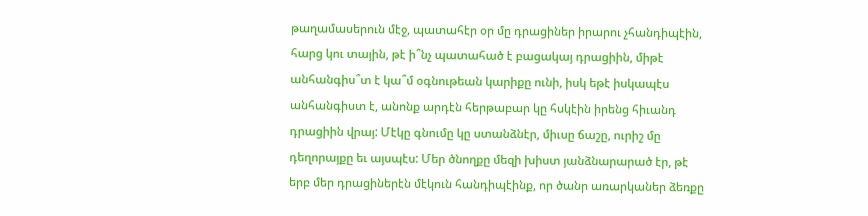թաղամասերուն մէջ, պատահէր օր մը դրացիներ իրարու չհանդիպէին, հարց կու տային, թէ ի՞նչ պատահած է բացակայ դրացիին, միթէ անհանգիս՞տ է կա՞մ օգնութեան կարիքը ունի, իսկ եթէ իսկապէս անհանգիստ է, անոնք արդէն հերթաբար կը հսկէին իրենց հիւանդ դրացիին վրայ: Մէկը գնումը կը ստանձնէր, միւսը ճաշը, ուրիշ մը դեղորայքը եւ այսպէս: Մեր ծնողքը մեզի խիստ յանձնարարած էր, թէ երբ մեր դրացիներէն մէկուն հանդիպէինք, որ ծանր առարկաներ ձեռքը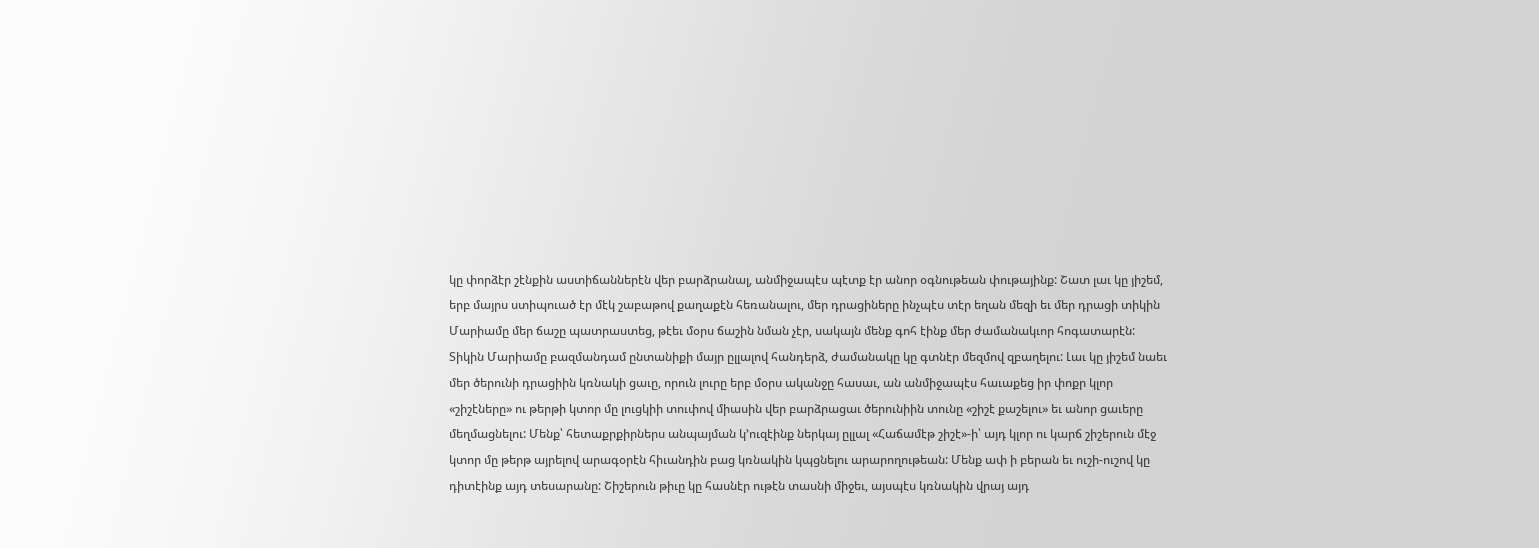կը փորձէր շէնքին աստիճաններէն վեր բարձրանալ, անմիջապէս պէտք էր անոր օգնութեան փութայինք: Շատ լաւ կը յիշեմ, երբ մայրս ստիպուած էր մէկ շաբաթով քաղաքէն հեռանալու, մեր դրացիները ինչպէս տէր եղան մեզի եւ մեր դրացի տիկին Մարիամը մեր ճաշը պատրաստեց, թէեւ մօրս ճաշին նման չէր, սակայն մենք գոհ էինք մեր ժամանակւոր հոգատարէն: Տիկին Մարիամը բազմանդամ ընտանիքի մայր ըլլալով հանդերձ, ժամանակը կը գտնէր մեզմով զբաղելու: Լաւ կը յիշեմ նաեւ մեր ծերունի դրացիին կռնակի ցաւը, որուն լուրը երբ մօրս ականջը հասաւ, ան անմիջապէս հաւաքեց իր փոքր կլոր «շիշէները» ու թերթի կտոր մը լուցկիի տուփով միասին վեր բարձրացաւ ծերունիին տունը «շիշէ քաշելու» եւ անոր ցաւերը մեղմացնելու: Մենք՝ հետաքրքիրներս անպայման կ’ուզէինք ներկայ ըլլալ «Հաճամէթ շիշէ»-ի՝ այդ կլոր ու կարճ շիշերուն մէջ կտոր մը թերթ այրելով արագօրէն հիւանդին բաց կռնակին կպցնելու արարողութեան: Մենք ափ ի բերան եւ ուշի-ուշով կը դիտէինք այդ տեսարանը: Շիշերուն թիւը կը հասնէր ութէն տասնի միջեւ, այսպէս կռնակին վրայ այդ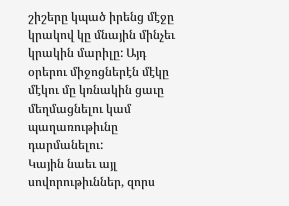շիշերը կպած իրենց մէջը կրակով կը մնային մինչեւ կրակին մարիլը: Այդ օրերու միջոցներէն մէկը մէկու մը կռնակին ցաւը մեղմացնելու կամ պաղառութիւնը դարմանելու:
Կային նաեւ այլ սովորութիւններ, զորս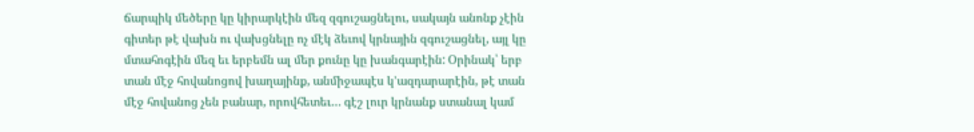ճարպիկ մեծերը կը կիրարկէին մեզ զգուշացնելու, սակայն անոնք չէին գիտեր թէ վախն ու վախցնելը ոչ մէկ ձեւով կրնային զգուշացնել, այլ կը մտահոգէին մեզ եւ երբեմն ալ մեր քունը կը խանգարէին: Օրինակ՝ երբ տան մէջ հովանոցով խաղայինք, անմիջապէս կ’ազդարարէին, թէ տան մէջ հովանոց չեն բանար, որովհետեւ… գէշ լուր կրնանք ստանալ կամ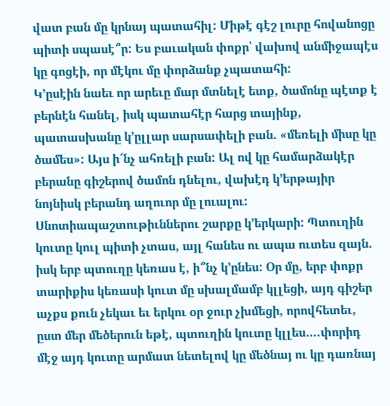վատ բան մը կրնայ պատահիլ: Միթէ գէշ լուրը հովանոցը պիտի սպասէ՞ր: Ես բաւական փոքր՝ վախով անմիջապէս կը գոցէի, որ մէկու մը փորձանք չպատահի:
Կ’ըսէին նաեւ որ արեւը մար մտնելէ ետք, ծամոնը պէտք է բերնէն հանել, իսկ պատահէր հարց տայինք, պատասխանը կ’ըլլար սարսափելի բան. «մեռելի միսը կը ծամես»: Այս ի՜նչ ահռելի բան: Ալ ով կը համարձակէր բերանը գիշերով ծամոն դնելու, վախէդ կ’երթայիր նոյնիսկ բերանդ աղուոր մը լուալու: Սնոտիապաշտութիւններու շարքը կ’երկարի: Պտուղին կուտը կուլ պիտի չտաս, այլ հանես ու ապա ուտես զայն. իսկ երբ պտուղը կեռաս է, ի՞նչ կ’ընես: Օր մը, երբ փոքր տարիքիս կեռասի կուտ մը սխալմամբ կլլեցի, այդ գիշեր աչքս քուն չեկաւ եւ երկու օր ջուր չխմեցի, որովհետեւ, ըստ մեր մեծերուն եթէ, պտուղին կուտը կլլես….փորիդ մէջ այդ կուտը արմատ նետելով կը մեծնայ ու կը դառնայ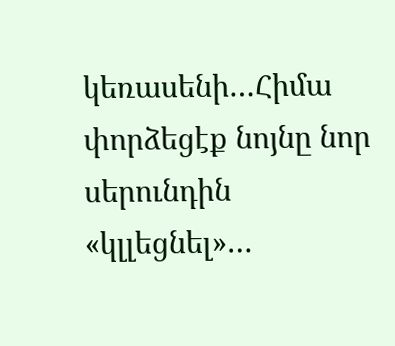կեռասենի…Հիմա փորձեցէք նոյնը նոր սերունդին «կլլեցնել»…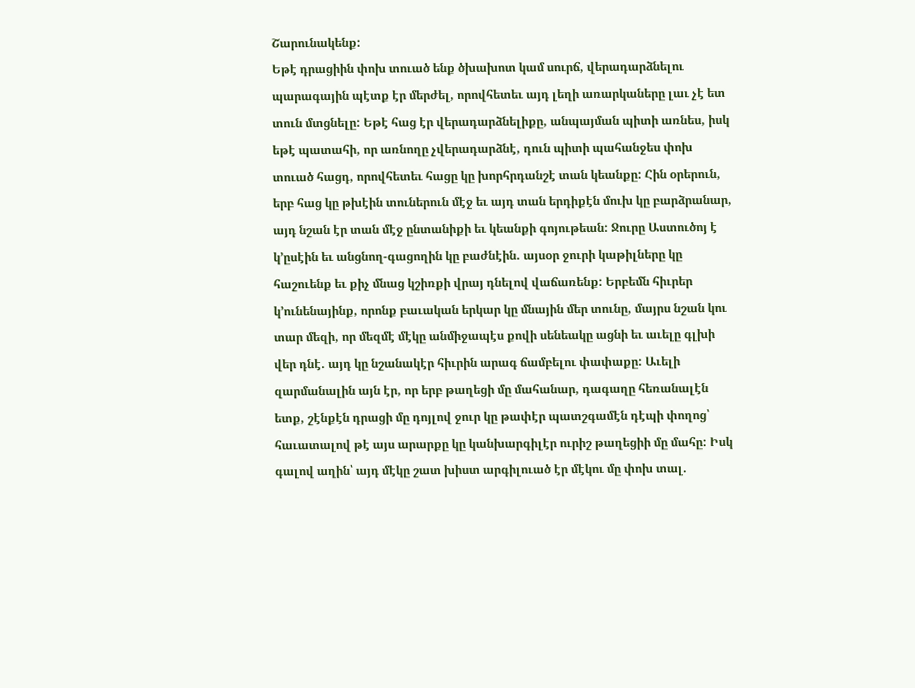Շարունակենք:
Եթէ դրացիին փոխ տուած ենք ծխախոտ կամ սուրճ, վերադարձնելու պարագային պէտք էր մերժել, որովհետեւ այդ լեղի առարկաները լաւ չէ ետ տուն մտցնելը: Եթէ հաց էր վերադարձնելիքը, անպայման պիտի առնես, իսկ եթէ պատահի, որ առնողը չվերադարձնէ, դուն պիտի պահանջես փոխ տուած հացդ, որովհետեւ հացը կը խորհրդանշէ տան կեանքը: Հին օրերուն, երբ հաց կը թխէին տուներուն մէջ եւ այդ տան երդիքէն մուխ կը բարձրանար, այդ նշան էր տան մէջ ընտանիքի եւ կեանքի գոյութեան: Ջուրը Աստուծոյ է կ’ըսէին եւ անցնող-գացողին կը բաժնէին. այսօր ջուրի կաթիլները կը հաշուենք եւ քիչ մնաց կշիռքի վրայ դնելով վաճառենք: Երբեմն հիւրեր կ’ունենայինք, որոնք բաւական երկար կը մնային մեր տունը, մայրս նշան կու տար մեզի, որ մեզմէ մէկը անմիջապէս քովի սենեակը ացնի եւ աւելը գլխի վեր դնէ. այդ կը նշանակէր հիւրին արագ ճամբելու փափաքը: Աւելի զարմանալին այն էր, որ երբ թաղեցի մը մահանար, դագաղը հեռանալէն ետք, շէնքէն դրացի մը դոյլով ջուր կը թափէր պատշգամէն դէպի փողոց՝ հաւատալով թէ այս արարքը կը կանխարգիլէր ուրիշ թաղեցիի մը մահը: Իսկ գալով աղին՝ այդ մէկը շատ խիստ արգիլուած էր մէկու մը փոխ տալ.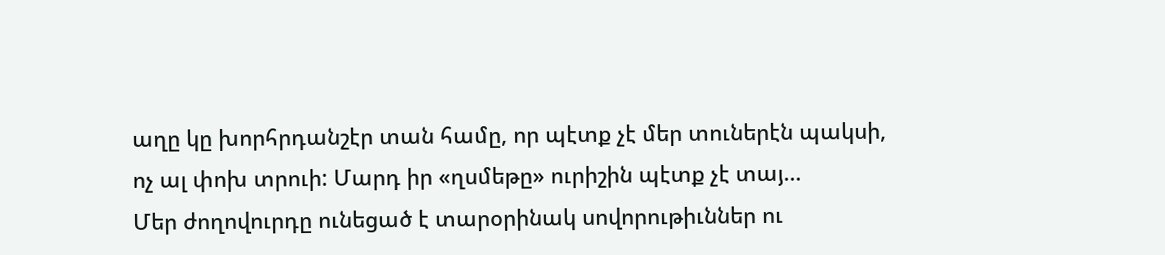աղը կը խորհրդանշէր տան համը, որ պէտք չէ մեր տուներէն պակսի, ոչ ալ փոխ տրուի: Մարդ իր «ղսմեթը» ուրիշին պէտք չէ տայ…
Մեր ժողովուրդը ունեցած է տարօրինակ սովորութիւններ ու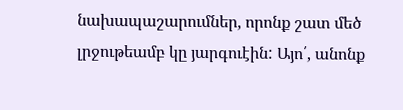նախապաշարումներ, որոնք շատ մեծ լրջութեամբ կը յարգուէին: Այո՛, անոնք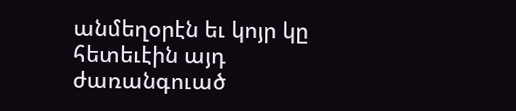անմեղօրէն եւ կոյր կը հետեւէին այդ ժառանգուած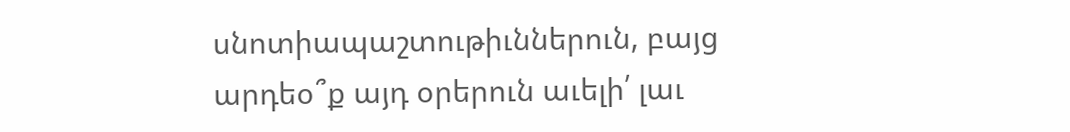սնոտիապաշտութիւններուն, բայց արդեօ՞ք այդ օրերուն աւելի՛ լաւ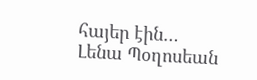հայեր էին…
Լենա Պօղոսեան